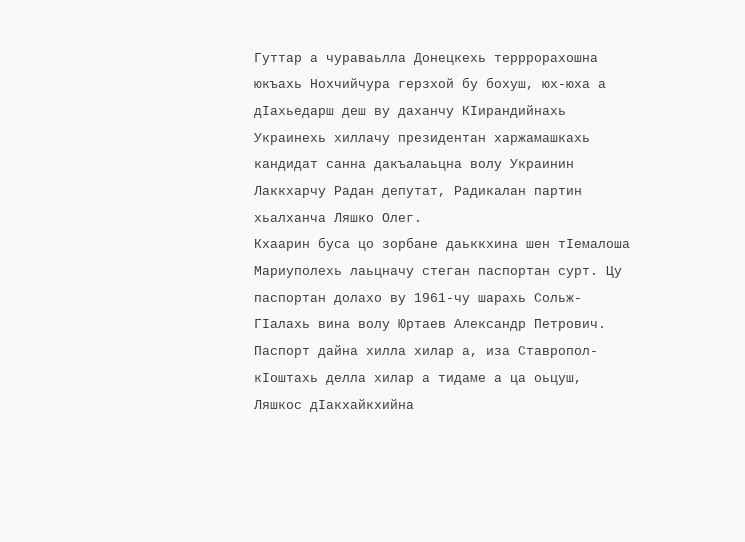Гуттар а чураваьлла Донецкехь терррорахошна юкъахь Нохчийчура герзхой бу бохуш, юх-юха а дIахьедарш деш ву даханчу КIирандийнахь Украинехь хиллачу президентан харжамашкахь кандидат санна дакъалаьцна волу Украинин Лаккхарчу Радан депутат, Радикалан партин хьалханча Ляшко Олег.
Кхаарин буса цо зорбане даьккхина шен тIемалоша Мариуполехь лаьцначу стеган паспортан сурт. Цу паспортан долахо ву 1961-чу шарахь Сольж-ГIалахь вина волу Юртаев Александр Петрович.
Паспорт дайна хилла хилар а, иза Ставропол-кIоштахь делла хилар а тидаме а ца оьцуш, Ляшкос дIакхайкхийна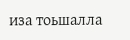иза тоьшалла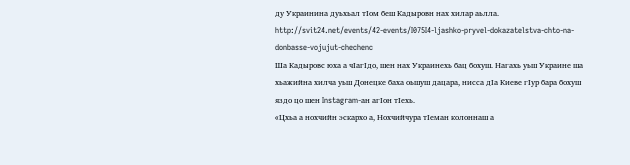ду Украинина дуьхьал тIом беш Кадыровн нах хилар аьлла.
http://svit24.net/events/42-events/I075I4-ljashko-pryvel-dokazatelstva-chto-na-donbasse-vojujut-chechenc
Ша Кадыровс юха а чIагIдо, шен нах Украинехь бац бохуш. Нагахь уьш Украине ша хьажийна хилча уьш Донецке баха оьшуш дацара, нисса дIа Киеве гIур бара бохуш яздо цо шен Instagram-ан агIон тIехь.
«Цхьа а нохчийн эскархо а, Нохчийчура тIеман колоннаш а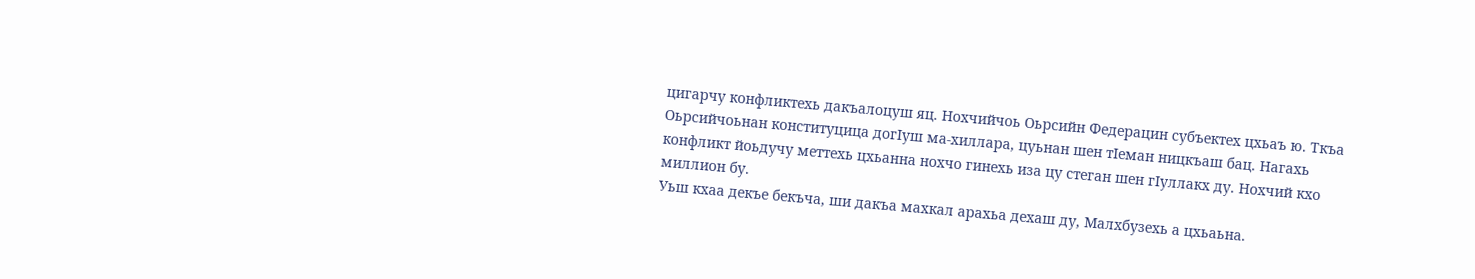цигарчу конфликтехь дакъалоцуш яц. Нохчийчоь Оьрсийн Федерацин субъектех цхьаъ ю. Ткъа Оьрсийчоьнан конституцица догIуш ма-хиллара, цуьнан шен тIеман ницкъаш бац. Нагахь конфликт йоьдучу меттехь цхьанна нохчо гинехь иза цу стеган шен гIуллакх ду. Нохчий кхо миллион бу.
Уьш кхаа декъе бекъча, ши дакъа махкал арахьа дехаш ду, Малхбузехь а цхьаьна.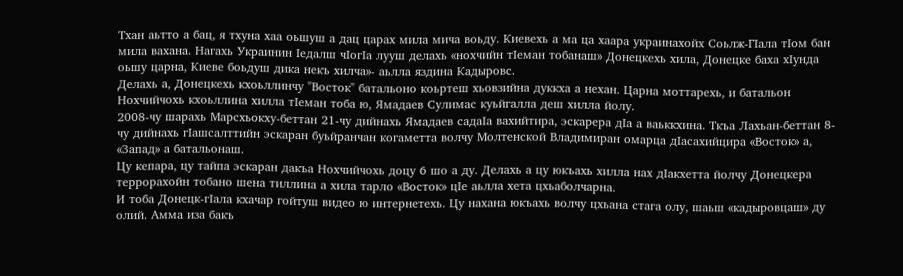Тхан аьтто а бац, я тхуна хаа оьшуш а дац царах мила мича воьду. Киевехь а ма ца хаара украинахойх Соьлж-ГIала тIом бан мила вахана. Нагахь Украинин Iедалш чIогIа лууш делахь «нохчийн тIеман тобанаш» Донецкехь хила, Донецке баха хIунда оьшу царна, Киеве боьдуш дика некъ хилча»- аьлла яздина Кадыровс.
Делахь а, Донецкехь кхоьллинчу "Восток" батальоно коьртеш хьовзийна дуккха а нехан. Царна моттарехь, и батальон Нохчийчохь кхоьллина хилла тIеман тоба ю, Ямадаев Сулимас куьйгалла деш хилла йолу.
2008-чу шарахь Марсхьокху-беттан 21-чу дийнахь Ямадаев садаIа вахийтира, эскарера дIа а ваьккхина. Ткъа Лахьан-беттан 8-чу дийнахь гIашсалттийн эскаран буьйранчан когаметта волчу Молтенской Владимиран омарца дIасахийцира «Восток» а, «Запад» а батальонаш.
Цу кепара, цу тайпа эскаран дакъа Нохчийчохь доцу 6 шо а ду. Делахь а цу юкъахь хилла нах дIакхетта йолчу Донецкера террорахойн тобано шена тиллина а хила тарло «Восток» цIе аьлла хета цхьаболчарна.
И тоба Донецк-гIала кхачар гойтуш видео ю интернетехь. Цу нахана юкъахь волчу цхьана стага олу, шаьш «кадыровцаш» ду олий. Амма иза бакъ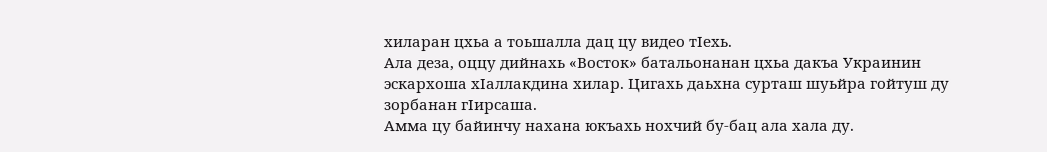хиларан цхьа а тоьшалла дац цу видео тIехь.
Ала деза, оццу дийнахь «Восток» батальонанан цхьа дакъа Украинин эскархоша хIаллакдина хилар. Цигахь даьхна сурташ шуьйра гойтуш ду зорбанан гIирсаша.
Амма цу байинчу нахана юкъахь нохчий бу-бац ала хала ду.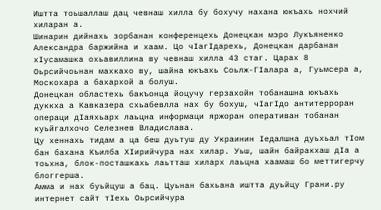Иштта тоьшаллаш дац чевнаш хилла бу бохучу нахана юкъахь нохчий хиларан а.
Шинарин дийнахь зорбанан конференцехь Донецкан мэро Лукъяненко Александра баржийна и хаам. Цо чIагIдарехь, Донецкан дарбанан хIусамашка охьавиллина ву чевнаш хилла 43 стаг. Царах 8 Оьрсийчоьнан махкахо ву, шайна юкъахь Соьлж-ГIалара а, Гуьмсера а, Москохара а бахархой а болуш.
Донецкан областехь бакъонца йоцучу герзахойн тобанашна юкъахь дуккха а Кавказера схьабевлла нах бу бохуш, чIагIдо антитерроран операци дIаяхьарх лаьцна информаци яржоран оперативан тобанан куьйгалхочо Селезнев Владислава.
Цу хеннахь тидам а ца беш дуьтуш ду Украинин Iедалшна дуьхьал тIом бан бахана Къилба ХIирийчура нах хилар. Уьш, шайн байракхаш дIа а тоьхна, блок-посташкахь лаьтташ хиларх лаьцна хаамаш бо меттигерчу блоггерша.
Амма и нах буьйцуш а бац. Цуьнан бахьана иштта дуьйцу Грани.ру интернет сайт тIехь Оьрсийчура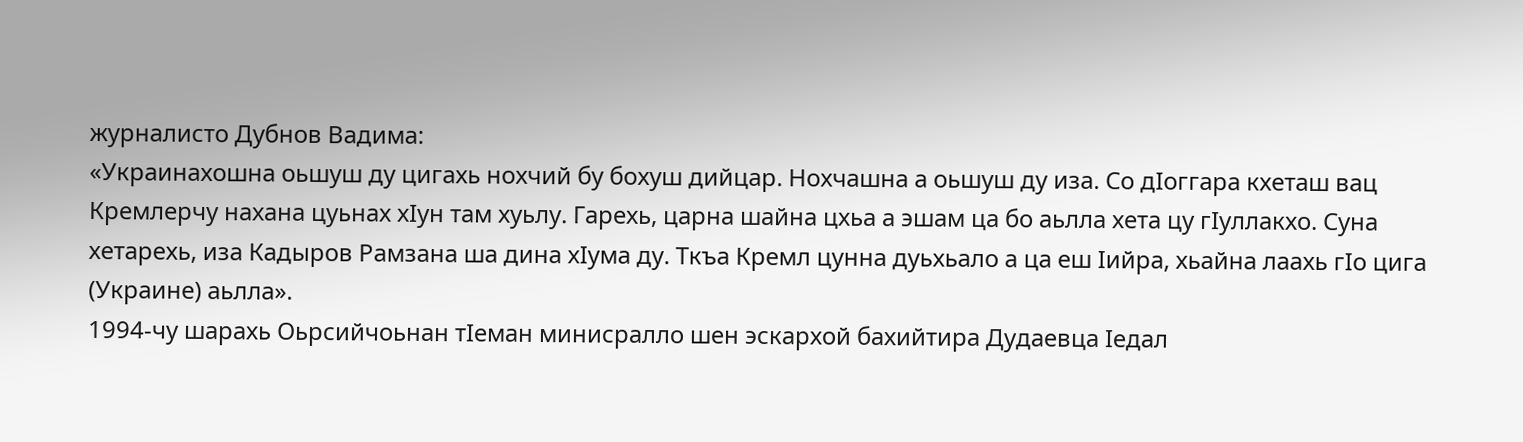журналисто Дубнов Вадима:
«Украинахошна оьшуш ду цигахь нохчий бу бохуш дийцар. Нохчашна а оьшуш ду иза. Со дIоггара кхеташ вац Кремлерчу нахана цуьнах хIун там хуьлу. Гарехь, царна шайна цхьа а эшам ца бо аьлла хета цу гIуллакхо. Суна хетарехь, иза Кадыров Рамзана ша дина хIума ду. Ткъа Кремл цунна дуьхьало а ца еш Iийра, хьайна лаахь гIо цига (Украине) аьлла».
1994-чу шарахь Оьрсийчоьнан тIеман минисралло шен эскархой бахийтира Дудаевца Iедал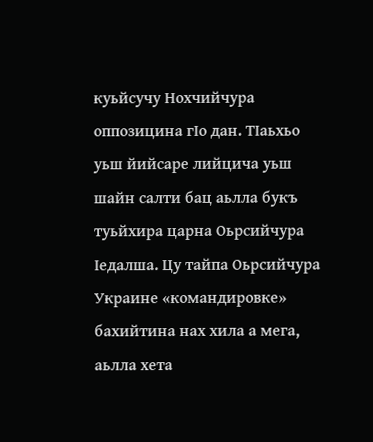куьйсучу Нохчийчура оппозицина гIо дан. ТIаьхьо уьш йийсаре лийцича уьш шайн салти бац аьлла букъ туьйхира царна Оьрсийчура Iедалша. Цу тайпа Оьрсийчура Украине «командировке» бахийтина нах хила а мега, аьлла хета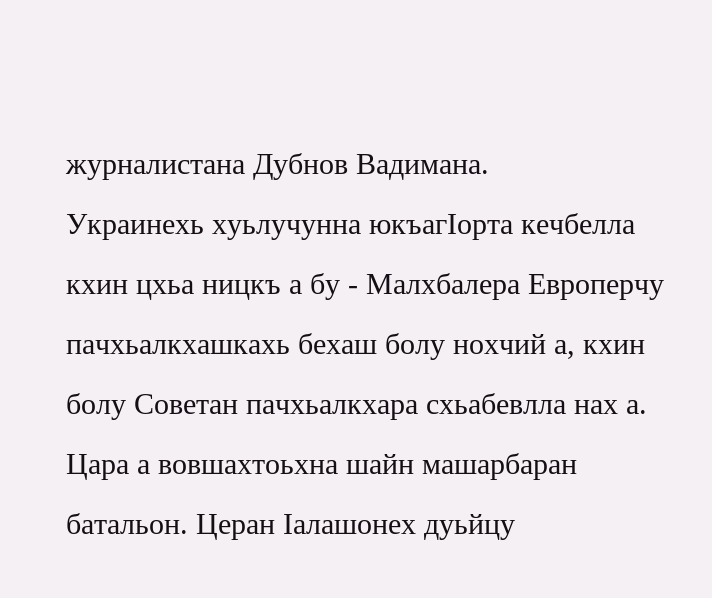журналистана Дубнов Вадимана.
Украинехь хуьлучунна юкъагIорта кечбелла кхин цхьа ницкъ а бу - Малхбалера Европерчу пачхьалкхашкахь бехаш болу нохчий а, кхин болу Советан пачхьалкхара схьабевлла нах а. Цара а вовшахтоьхна шайн машарбаран батальон. Церан Iалашонех дуьйцу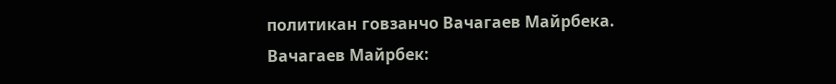политикан говзанчо Вачагаев Майрбека.
Вачагаев Майрбек: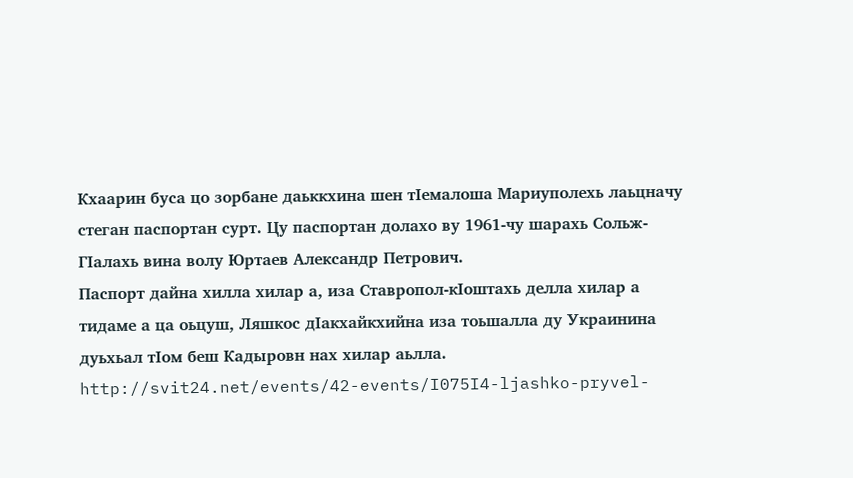Кхаарин буса цо зорбане даьккхина шен тIемалоша Мариуполехь лаьцначу стеган паспортан сурт. Цу паспортан долахо ву 1961-чу шарахь Сольж-ГIалахь вина волу Юртаев Александр Петрович.
Паспорт дайна хилла хилар а, иза Ставропол-кIоштахь делла хилар а тидаме а ца оьцуш, Ляшкос дIакхайкхийна иза тоьшалла ду Украинина дуьхьал тIом беш Кадыровн нах хилар аьлла.
http://svit24.net/events/42-events/I075I4-ljashko-pryvel-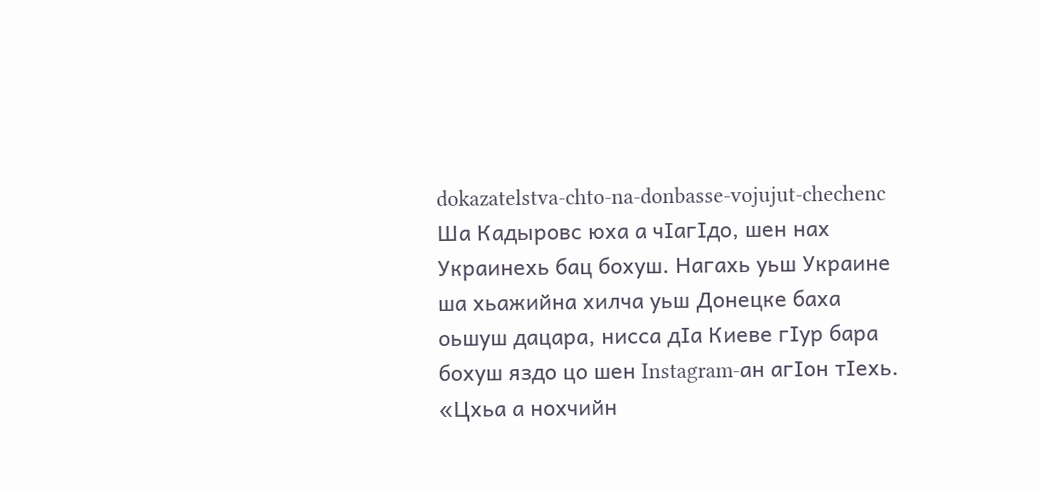dokazatelstva-chto-na-donbasse-vojujut-chechenc
Ша Кадыровс юха а чIагIдо, шен нах Украинехь бац бохуш. Нагахь уьш Украине ша хьажийна хилча уьш Донецке баха оьшуш дацара, нисса дIа Киеве гIур бара бохуш яздо цо шен Instagram-ан агIон тIехь.
«Цхьа а нохчийн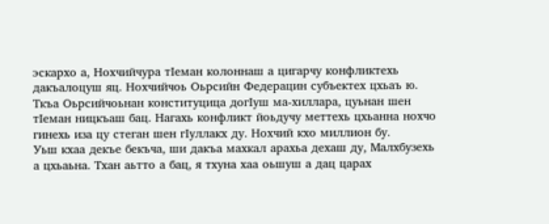эскархо а, Нохчийчура тIеман колоннаш а цигарчу конфликтехь дакъалоцуш яц. Нохчийчоь Оьрсийн Федерацин субъектех цхьаъ ю. Ткъа Оьрсийчоьнан конституцица догIуш ма-хиллара, цуьнан шен тIеман ницкъаш бац. Нагахь конфликт йоьдучу меттехь цхьанна нохчо гинехь иза цу стеган шен гIуллакх ду. Нохчий кхо миллион бу.
Уьш кхаа декъе бекъча, ши дакъа махкал арахьа дехаш ду, Малхбузехь а цхьаьна. Тхан аьтто а бац, я тхуна хаа оьшуш а дац царах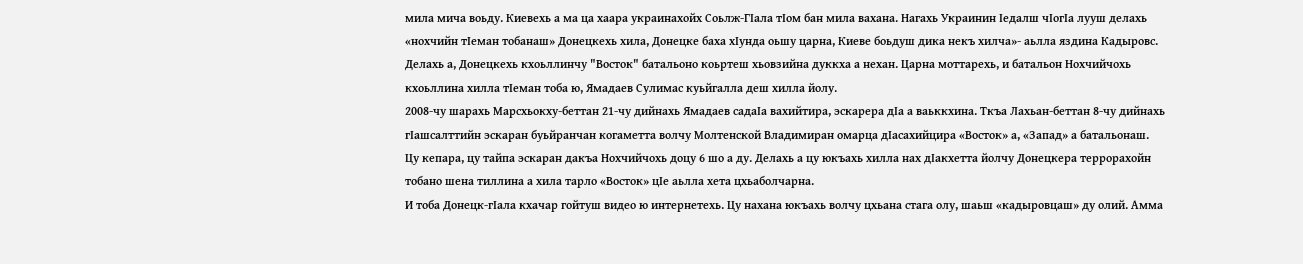мила мича воьду. Киевехь а ма ца хаара украинахойх Соьлж-ГIала тIом бан мила вахана. Нагахь Украинин Iедалш чIогIа лууш делахь «нохчийн тIеман тобанаш» Донецкехь хила, Донецке баха хIунда оьшу царна, Киеве боьдуш дика некъ хилча»- аьлла яздина Кадыровс.
Делахь а, Донецкехь кхоьллинчу "Восток" батальоно коьртеш хьовзийна дуккха а нехан. Царна моттарехь, и батальон Нохчийчохь кхоьллина хилла тIеман тоба ю, Ямадаев Сулимас куьйгалла деш хилла йолу.
2008-чу шарахь Марсхьокху-беттан 21-чу дийнахь Ямадаев садаIа вахийтира, эскарера дIа а ваьккхина. Ткъа Лахьан-беттан 8-чу дийнахь гIашсалттийн эскаран буьйранчан когаметта волчу Молтенской Владимиран омарца дIасахийцира «Восток» а, «Запад» а батальонаш.
Цу кепара, цу тайпа эскаран дакъа Нохчийчохь доцу 6 шо а ду. Делахь а цу юкъахь хилла нах дIакхетта йолчу Донецкера террорахойн тобано шена тиллина а хила тарло «Восток» цIе аьлла хета цхьаболчарна.
И тоба Донецк-гIала кхачар гойтуш видео ю интернетехь. Цу нахана юкъахь волчу цхьана стага олу, шаьш «кадыровцаш» ду олий. Амма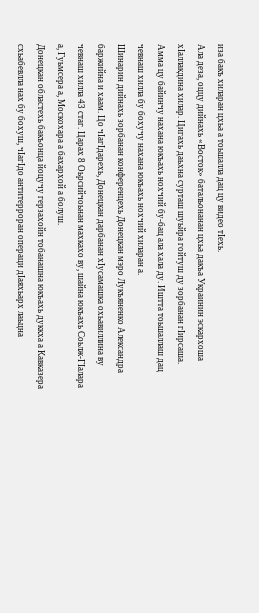иза бакъ хиларан цхьа а тоьшалла дац цу видео тIехь.
Ала деза, оццу дийнахь «Восток» батальонанан цхьа дакъа Украинин эскархоша хIаллакдина хилар. Цигахь даьхна сурташ шуьйра гойтуш ду зорбанан гIирсаша.
Амма цу байинчу нахана юкъахь нохчий бу-бац ала хала ду. Иштта тоьшаллаш дац чевнаш хилла бу бохучу нахана юкъахь нохчий хиларан а.
Шинарин дийнахь зорбанан конференцехь Донецкан мэро Лукъяненко Александра баржийна и хаам. Цо чIагIдарехь, Донецкан дарбанан хIусамашка охьавиллина ву чевнаш хилла 43 стаг. Царах 8 Оьрсийчоьнан махкахо ву, шайна юкъахь Соьлж-ГIалара а, Гуьмсера а, Москохара а бахархой а болуш.
Донецкан областехь бакъонца йоцучу герзахойн тобанашна юкъахь дуккха а Кавказера схьабевлла нах бу бохуш, чIагIдо антитерроран операци дIаяхьарх лаьцна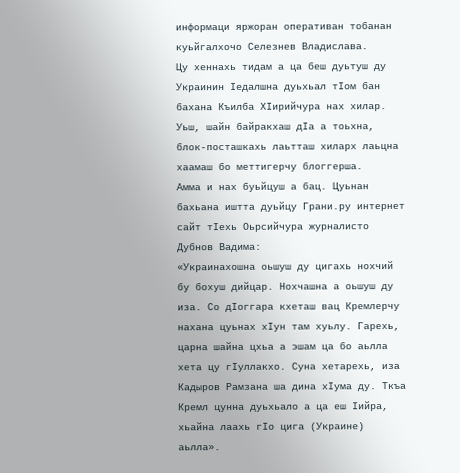информаци яржоран оперативан тобанан куьйгалхочо Селезнев Владислава.
Цу хеннахь тидам а ца беш дуьтуш ду Украинин Iедалшна дуьхьал тIом бан бахана Къилба ХIирийчура нах хилар. Уьш, шайн байракхаш дIа а тоьхна, блок-посташкахь лаьтташ хиларх лаьцна хаамаш бо меттигерчу блоггерша.
Амма и нах буьйцуш а бац. Цуьнан бахьана иштта дуьйцу Грани.ру интернет сайт тIехь Оьрсийчура журналисто Дубнов Вадима:
«Украинахошна оьшуш ду цигахь нохчий бу бохуш дийцар. Нохчашна а оьшуш ду иза. Со дIоггара кхеташ вац Кремлерчу нахана цуьнах хIун там хуьлу. Гарехь, царна шайна цхьа а эшам ца бо аьлла хета цу гIуллакхо. Суна хетарехь, иза Кадыров Рамзана ша дина хIума ду. Ткъа Кремл цунна дуьхьало а ца еш Iийра, хьайна лаахь гIо цига (Украине) аьлла».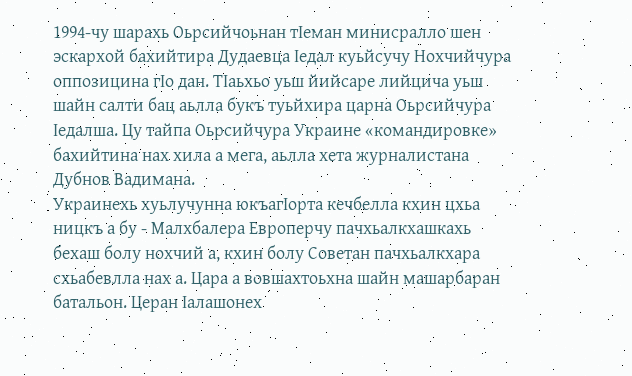1994-чу шарахь Оьрсийчоьнан тIеман минисралло шен эскархой бахийтира Дудаевца Iедал куьйсучу Нохчийчура оппозицина гIо дан. ТIаьхьо уьш йийсаре лийцича уьш шайн салти бац аьлла букъ туьйхира царна Оьрсийчура Iедалша. Цу тайпа Оьрсийчура Украине «командировке» бахийтина нах хила а мега, аьлла хета журналистана Дубнов Вадимана.
Украинехь хуьлучунна юкъагIорта кечбелла кхин цхьа ницкъ а бу - Малхбалера Европерчу пачхьалкхашкахь бехаш болу нохчий а, кхин болу Советан пачхьалкхара схьабевлла нах а. Цара а вовшахтоьхна шайн машарбаран батальон. Церан Iалашонех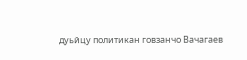дуьйцу политикан говзанчо Вачагаев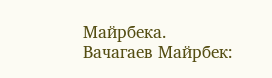Майрбека.
Вачагаев Майрбек: